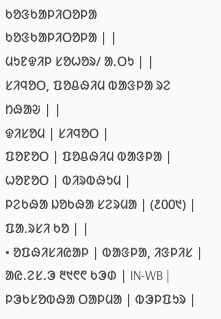ᱠᱚᱝᱠᱟᱞᱤᱛᱚᱞᱟ
ᱠᱚᱝᱠᱟᱞᱤᱛᱚᱞᱟ | |
ᱢᱩᱱᱫᱤᱞ ᱥᱚᱦᱚᱨ/ ᱟᱹᱛᱩ | |
ᱥᱤᱧᱚᱛ, ᱯᱚᱪᱷᱤᱢ ᱵᱟᱝᱞᱟ ᱨᱮ ᱴᱷᱟᱶ | |
ᱫᱤᱥᱚᱢ | ᱥᱤᱧᱚᱛ |
ᱯᱚᱱᱚᱛ | ᱯᱚᱪᱷᱤᱢ ᱵᱟᱝᱞᱟ |
ᱦᱚᱱᱚᱛ | ᱵᱤᱨᱵᱷᱩᱢ |
ᱞᱮᱠᱷᱟ ᱡᱚᱠᱷᱟ ᱥᱮᱨᱢᱟ | (᱒᱐᱐᱑) |
ᱯᱟᱹᱨᱥᱤ ᱠᱚ | |
• ᱚᱯᱷᱤᱥᱤᱭᱟᱞ | ᱵᱟᱝᱞᱟ, ᱤᱝᱞᱤᱥ |
ᱟᱭ.ᱮᱥ.ᱳ ᱓᱑᱖᱖ ᱠᱳᱰ | IN-WB |
ᱞᱳᱠᱥᱚᱵᱷᱟ ᱛᱟᱞᱢᱟ | ᱵᱳᱞᱯᱩᱨ |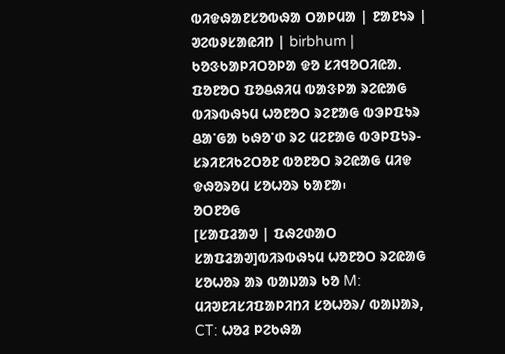ᱵᱤᱫᱷᱟᱱᱥᱚᱵᱷᱟ ᱛᱟᱞᱢᱟ | ᱱᱟᱱᱩᱨ |
ᱣᱮᱵᱽᱥᱟᱭᱤᱴ | birbhum |
ᱠᱚᱝᱠᱟᱞᱤᱛᱚᱞᱟ ᱫᱚ ᱥᱤᱧᱚᱛᱤᱭᱟᱹ ᱯᱚᱱᱚᱛ ᱯᱚᱪᱷᱤᱢ ᱵᱟᱝᱞᱟ ᱨᱮᱭᱟᱜ ᱵᱤᱨᱵᱷᱩᱢ ᱦᱚᱱᱚᱛ ᱨᱮᱱᱟᱜ ᱵᱳᱞᱯᱩᱨ ᱪᱟᱸᱜᱟ ᱠᱷᱚᱸᱰ ᱨᱮ ᱢᱮᱱᱟᱜ ᱵᱳᱞᱯᱩᱨ-ᱥᱨᱤᱱᱤᱠᱮᱛᱚᱱ ᱵᱚᱱᱚᱛ ᱨᱮᱭᱟᱜ ᱢᱤᱫ ᱫᱷᱚᱨᱚᱢ ᱥᱚᱦᱚᱨ ᱠᱟᱱᱟ᱾
ᱚᱛᱱᱚᱜ
[ᱥᱟᱯᱲᱟᱣ | ᱯᱷᱮᱰᱟᱛ ᱥᱟᱯᱲᱟᱣ]ᱵᱤᱨᱵᱷᱩᱢ ᱦᱚᱱᱚᱛ ᱨᱮᱭᱟᱜ ᱥᱚᱦᱚᱨ ᱟᱨ ᱵᱟᱡᱟᱨ ᱠᱚ M: ᱢᱤᱣᱱᱤᱥᱤᱯᱟᱞᱤᱴᱤ ᱥᱚᱦᱚᱨ/ ᱵᱟᱡᱟᱨ, CT: ᱦᱚᱲ ᱞᱮᱠᱷᱟ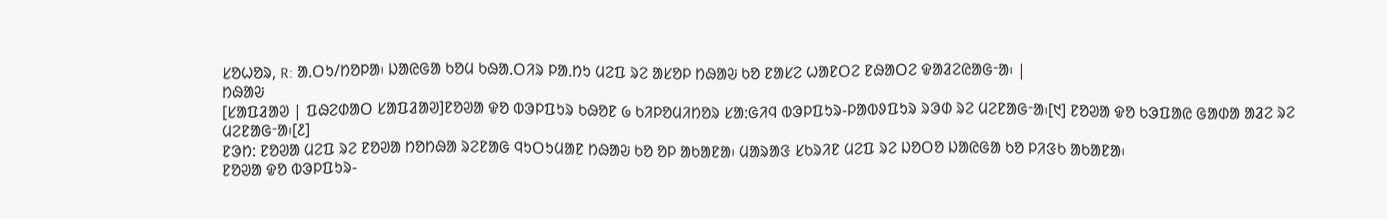ᱥᱚᱦᱚᱨ, R: ᱟᱹᱛᱩ/ᱴᱚᱞᱟ᱾ ᱡᱟᱭᱜᱟ ᱠᱚᱢ ᱠᱷᱟᱹᱛᱤᱨ ᱞᱟᱹᱴᱩ ᱢᱮᱯ ᱨᱮ ᱟᱥᱚᱞ ᱴᱷᱟᱶ ᱠᱚ ᱱᱟᱥᱮ ᱦᱟᱱᱛᱮ ᱱᱷᱟᱛᱮ ᱫᱟᱲᱮᱭᱟᱜᱼᱟ᱾ |
ᱴᱷᱟᱶ
[ᱥᱟᱯᱲᱟᱣ | ᱯᱷᱮᱰᱟᱛ ᱥᱟᱯᱲᱟᱣ]ᱱᱚᱣᱟ ᱫᱚ ᱵᱳᱞᱯᱩᱨ ᱠᱷᱚᱱ ᱙ ᱠᱤᱞᱚᱢᱤᱴᱚᱨ ᱥᱟᱺᱜᱤᱧ ᱵᱳᱞᱯᱩᱨ-ᱞᱟᱵᱽᱯᱩᱨ ᱨᱳᱰ ᱨᱮ ᱢᱮᱱᱟᱜᱼᱟ᱾[᱑] ᱱᱚᱣᱟ ᱫᱚ ᱠᱳᱯᱟᱭ ᱜᱟᱰᱟ ᱟᱲᱮ ᱨᱮ ᱢᱮᱱᱟᱜᱼᱟ᱾[᱒]
ᱱᱳᱴ: ᱱᱚᱣᱟ ᱢᱮᱯ ᱨᱮ ᱱᱚᱣᱟ ᱴᱚᱴᱷᱟ ᱨᱮᱱᱟᱜ ᱧᱩᱛᱩᱢᱟᱱ ᱴᱷᱟᱶ ᱠᱚ ᱚᱞ ᱟᱠᱟᱱᱟ᱾ ᱢᱟᱨᱟᱝ ᱥᱠᱨᱤᱱ ᱢᱮᱯ ᱨᱮ ᱡᱚᱛᱚ ᱡᱟᱭᱜᱟ ᱠᱚ ᱞᱤᱝᱠ ᱟᱠᱟᱱᱟ᱾
ᱱᱚᱣᱟ ᱫᱚ ᱵᱳᱞᱯᱩᱨ-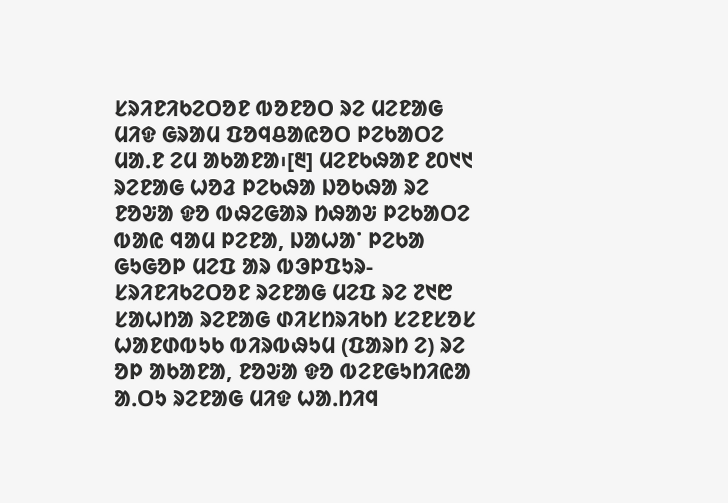ᱥᱨᱤᱱᱤᱠᱮᱛᱚᱱ ᱵᱚᱱᱚᱛ ᱨᱮ ᱢᱮᱱᱟᱜ ᱢᱤᱫ ᱜᱨᱟᱢ ᱯᱚᱧᱪᱟᱭᱚᱛ ᱞᱮᱠᱟᱛᱮ ᱢᱟᱹᱱ ᱮᱢ ᱟᱠᱟᱱᱟ᱾[᱓] ᱢᱮᱱᱠᱷᱟᱱ ᱒᱐᱑᱑ ᱨᱮᱱᱟᱜ ᱦᱚᱲ ᱞᱮᱠᱷᱟ ᱡᱚᱠᱷᱟ ᱨᱮ ᱱᱚᱶᱟ ᱫᱚ ᱵᱷᱮᱜᱟᱨ ᱴᱷᱟᱶ ᱞᱮᱠᱟᱛᱮ ᱵᱟᱭ ᱧᱟᱢ ᱞᱮᱱᱟ, ᱡᱟᱦᱟᱸ ᱞᱮᱠᱟ ᱜᱩᱜᱚᱞ ᱢᱮᱯ ᱟᱨ ᱵᱳᱞᱯᱩᱨ-ᱥᱨᱤᱱᱤᱠᱮᱛᱚᱱ ᱨᱮᱱᱟᱜ ᱢᱮᱯ ᱨᱮ ᱗᱑᱘ ᱥᱟᱦᱴᱟ ᱨᱮᱱᱟᱜ ᱰᱤᱥᱴᱨᱤᱠᱴ ᱥᱮᱱᱥᱚᱥ ᱦᱟᱱᱰᱵᱩᱠ ᱵᱤᱨᱵᱷᱩᱢ (ᱯᱟᱨᱴ ᱮ) ᱨᱮ ᱚᱞ ᱟᱠᱟᱱᱟ, ᱱᱚᱶᱟ ᱫᱚ ᱵᱮᱱᱜᱩᱴᱤᱭᱟ ᱟᱹᱛᱩ ᱨᱮᱱᱟᱜ ᱢᱤᱫ ᱦᱟᱹᱴᱤᱧ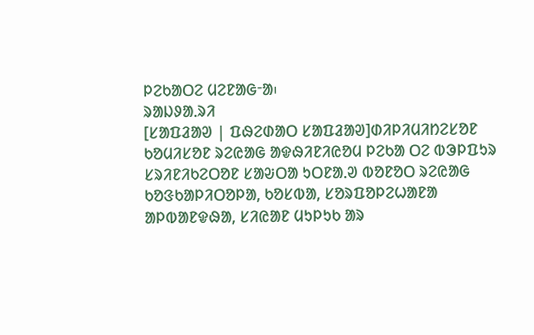ᱞᱮᱠᱟᱛᱮ ᱢᱮᱱᱟᱜᱼᱟ᱾
ᱨᱟᱡᱽᱟᱹᱨᱤ
[ᱥᱟᱯᱲᱟᱣ | ᱯᱷᱮᱰᱟᱛ ᱥᱟᱯᱲᱟᱣ]ᱰᱤᱞᱤᱢᱤᱴᱮᱥᱚᱱ ᱠᱚᱢᱤᱥᱚᱱ ᱨᱮᱭᱟᱜ ᱟᱫᱷᱤᱱᱤᱭᱚᱢ ᱞᱮᱠᱟ ᱛᱮ ᱵᱳᱞᱯᱩᱨ ᱥᱨᱤᱱᱤᱠᱮᱛᱚᱱ ᱥᱟᱶᱛᱟ ᱩᱛᱱᱟᱹᱣ ᱵᱚᱱᱚᱛ ᱨᱮᱭᱟᱜ ᱠᱚᱝᱠᱟᱞᱤᱛᱚᱞᱟ, ᱠᱚᱥᱵᱟ, ᱥᱚᱨᱯᱚᱞᱮᱦᱟᱱᱟ ᱟᱞᱵᱟᱱᱫᱷᱟ, ᱥᱤᱭᱟᱱ ᱢᱩᱞᱩᱠ ᱟᱨ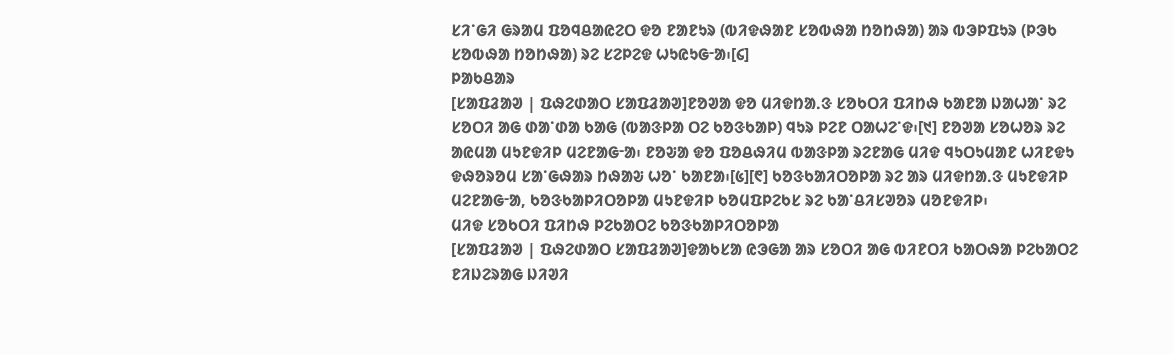ᱥᱤᱸᱜᱤ ᱜᱨᱟᱢ ᱯᱚᱧᱪᱟᱭᱮᱛ ᱫᱚ ᱱᱟᱱᱩᱨ (ᱵᱤᱫᱷᱟᱱ ᱥᱚᱵᱷᱟ ᱴᱚᱴᱷᱟ) ᱟᱨ ᱵᱳᱞᱯᱩᱨ (ᱞᱳᱠ ᱥᱚᱵᱷᱟ ᱴᱚᱴᱷᱟ) ᱨᱮ ᱥᱮᱞᱮᱫ ᱦᱩᱭᱩᱜᱼᱟ᱾[᱔]
ᱞᱟᱠᱪᱟᱨ
[ᱥᱟᱯᱲᱟᱣ | ᱯᱷᱮᱰᱟᱛ ᱥᱟᱯᱲᱟᱣ]ᱱᱚᱣᱟ ᱫᱚ ᱢᱤᱫᱴᱟᱹᱝ ᱥᱚᱠᱛᱤ ᱯᱤᱴᱷ ᱠᱟᱱᱟ ᱡᱟᱦᱟᱸ ᱨᱮ ᱥᱚᱛᱤ ᱟᱜ ᱰᱟᱸᱰᱟ ᱠᱟᱜ (ᱵᱟᱝᱞᱟ ᱛᱮ ᱠᱚᱝᱠᱟᱞ) ᱧᱩᱨ ᱞᱮᱱ ᱛᱟᱦᱮᱸᱫ᱾[᱑] ᱱᱚᱣᱟ ᱥᱚᱦᱚᱨ ᱨᱮ ᱟᱭᱢᱟ ᱢᱩᱱᱫᱤᱞ ᱢᱮᱱᱟᱜᱼᱟ᱾ ᱱᱚᱶᱟ ᱫᱚ ᱯᱚᱪᱷᱤᱢ ᱵᱟᱝᱞᱟ ᱨᱮᱱᱟᱜ ᱢᱤᱫ ᱧᱩᱛᱩᱢᱟᱱ ᱦᱤᱱᱫᱩ ᱫᱷᱚᱨᱚᱢ ᱥᱟᱸᱜᱷᱟᱨ ᱴᱷᱟᱶ ᱦᱚᱸ ᱠᱟᱱᱟ᱾[᱕][᱖] ᱠᱚᱝᱠᱟᱤᱛᱚᱞᱟ ᱨᱮ ᱟᱨ ᱢᱤᱫᱴᱟᱹᱝ ᱢᱩᱱᱫᱤᱞ ᱢᱮᱱᱟᱜᱼᱟ, ᱠᱚᱝᱠᱟᱞᱤᱛᱚᱞᱟ ᱢᱩᱱᱫᱤᱞ ᱠᱚᱢᱯᱞᱮᱠᱥ ᱨᱮ ᱠᱟᱸᱪᱤᱥᱣᱚᱨ ᱢᱚᱱᱫᱤᱞ᱾
ᱢᱤᱫ ᱥᱚᱠᱛᱤ ᱯᱤᱴᱷ ᱞᱮᱠᱟᱛᱮ ᱠᱚᱝᱠᱟᱞᱤᱛᱚᱞᱟ
[ᱥᱟᱯᱲᱟᱣ | ᱯᱷᱮᱰᱟᱛ ᱥᱟᱯᱲᱟᱣ]ᱫᱟᱠᱥᱟ ᱭᱳᱜᱟ ᱟᱨ ᱥᱚᱛᱤ ᱟᱜ ᱵᱤᱱᱛᱤ ᱠᱟᱛᱷᱟ ᱞᱮᱠᱟᱛᱮ ᱱᱤᱡᱮᱨᱟᱜ ᱡᱤᱣᱤ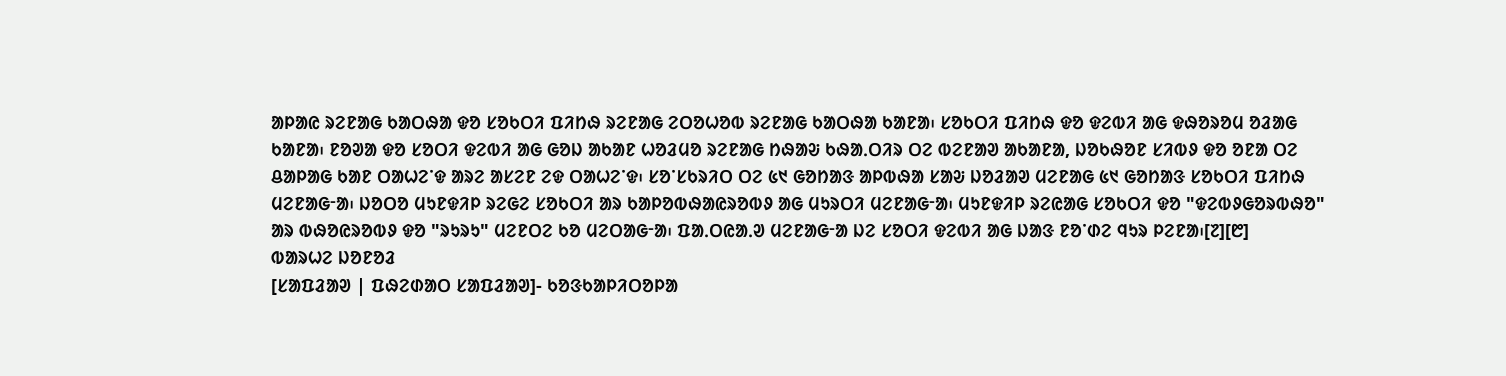ᱟᱞᱟᱭ ᱨᱮᱱᱟᱜ ᱠᱟᱛᱷᱟ ᱫᱚ ᱥᱚᱠᱛᱤ ᱯᱤᱴᱷ ᱨᱮᱱᱟᱜ ᱮᱛᱚᱦᱚᱵ ᱨᱮᱱᱟᱜ ᱠᱟᱛᱷᱟ ᱠᱟᱱᱟ᱾ ᱥᱚᱠᱛᱤ ᱯᱤᱴᱷ ᱫᱚ ᱫᱮᱵᱤ ᱟᱜ ᱫᱷᱚᱨᱚᱢ ᱚᱲᱟᱜ ᱠᱟᱱᱟ᱾ ᱱᱚᱣᱟ ᱫᱚ ᱥᱚᱛᱤ ᱫᱮᱵᱤ ᱟᱜ ᱜᱚᱡ ᱟᱠᱟᱱ ᱦᱚᱲᱢᱚ ᱨᱮᱱᱟᱜ ᱴᱷᱟᱶ ᱠᱷᱟᱹᱛᱤᱨ ᱛᱮ ᱵᱮᱱᱟᱣ ᱟᱠᱟᱱᱟ, ᱡᱚᱠᱷᱚᱱ ᱥᱤᱵᱽ ᱫᱚ ᱚᱱᱟ ᱛᱮ ᱪᱟᱞᱟᱜ ᱠᱟᱱ ᱛᱟᱦᱮᱸᱫ ᱟᱨᱮ ᱟᱥᱮᱱ ᱮᱫ ᱛᱟᱦᱮᱸᱫ᱾ ᱥᱚᱸᱥᱠᱨᱤᱛ ᱛᱮ ᱕᱑ ᱜᱚᱴᱟᱝ ᱟᱞᱵᱷᱟ ᱥᱟᱶ ᱡᱚᱲᱟᱣ ᱢᱮᱱᱟᱜ ᱕᱑ ᱜᱚᱴᱟᱝ ᱥᱚᱠᱛᱤ ᱯᱤᱴᱷ ᱢᱮᱱᱟᱜᱼᱟ᱾ ᱡᱚᱛᱚ ᱢᱩᱱᱫᱤᱞ ᱨᱮᱜᱮ ᱥᱚᱠᱛᱤ ᱟᱨ ᱠᱟᱞᱚᱵᱷᱟᱭᱨᱚᱵᱽ ᱟᱜ ᱢᱩᱨᱛᱤ ᱢᱮᱱᱟᱜᱼᱟ᱾ ᱢᱩᱱᱫᱤᱞ ᱨᱮᱭᱟᱜ ᱥᱚᱠᱛᱤ ᱫᱚ "ᱫᱮᱵᱽᱜᱚᱨᱵᱷᱚ" ᱟᱨ ᱵᱷᱚᱭᱨᱚᱵᱽ ᱫᱚ "ᱨᱩᱨᱩ" ᱢᱮᱱᱛᱮ ᱠᱚ ᱢᱮᱛᱟᱜᱼᱟ᱾ ᱯᱟᱹᱛᱭᱟᱹᱣ ᱢᱮᱱᱟᱜᱼᱟ ᱡᱮ ᱥᱚᱛᱤ ᱫᱮᱵᱤ ᱟᱜ ᱡᱟᱝ ᱱᱚᱸᱰᱮ ᱧᱩᱨ ᱞᱮᱱᱟ᱾[᱗][᱘]
ᱵᱟᱨᱦᱮ ᱡᱚᱱᱚᱲ
[ᱥᱟᱯᱲᱟᱣ | ᱯᱷᱮᱰᱟᱛ ᱥᱟᱯᱲᱟᱣ]- ᱠᱚᱝᱠᱟᱞᱤᱛᱚᱞᱟ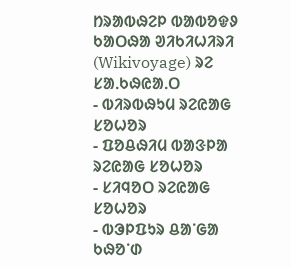ᱴᱨᱟᱵᱷᱮᱞ ᱵᱟᱵᱚᱫᱽ ᱠᱟᱛᱷᱟ ᱣᱤᱠᱤᱦᱤᱨᱤ (Wikivoyage) ᱨᱮ
ᱥᱟᱹᱠᱷᱭᱟᱹᱛ
- ᱵᱤᱨᱵᱷᱩᱢ ᱨᱮᱭᱟᱜ ᱥᱚᱦᱚᱨ
- ᱯᱚᱪᱷᱤᱢ ᱵᱟᱝᱞᱟ ᱨᱮᱭᱟᱜ ᱥᱚᱦᱚᱨ
- ᱥᱤᱧᱚᱛ ᱨᱮᱭᱟᱜ ᱥᱚᱦᱚᱨ
- ᱵᱳᱞᱯᱩᱨ ᱪᱟᱸᱜᱟ ᱠᱷᱚᱸᱰ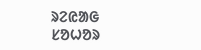ᱨᱮᱭᱟᱜ ᱥᱚᱦᱚᱨ